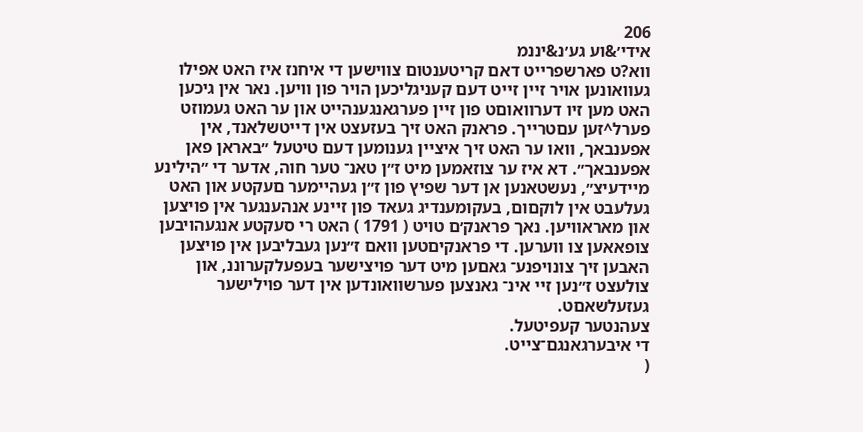206
אידי׳&וע גע׳נ&יננמ
װא?ט פארשפרײט דאם קריטענטום צװישען די איחנז איז האט אפילו געװאונען אויר זײן זײט דעם קעניגליכען הויר פון װיען. נאר אין גיכען האט מען זיו דערװאוםט פון זײן פערגאנגענהײט און ער האט געמוזט פערל^זען עםטרײך. פראנק האט זיך בעזעצט אין דײטשלאנד, אין אפענבאך, װאו ער האט זיך איצײן גענומען דעם טיטעל ״באראן פאן אפענבאך״. דא איז ער צוזאמען מיט ז״ן טאנ־ טער חוה, אדער די ״הילינע מײדעיצ״, נעשטאנען אן דער שפיץ פון ז״ן געהײמער םעקטע און האט געלעבט אין לוקםום, בעקומענדיג געאד פון זײנע אנהענגער אין פויצען און מאראװיען. נאך פראנק׳ם טויט ( 1791 ) האט רי סעקטע אנגעהויבען צופאאען צו װערען. די פראנקיםטען װאם ז״נען געבליבען אין פויצען האבען זיך צונויפנע־ גאםען מיט דער פויצישער בעפעלקערוננ, און צולעצט ז״נען זײ אינ־ גאנצען פערשװאונדען אין דער פוילישער געזעלשאםט.
צעהנטער קעפיטעל.
די איבערגאנגם־צײט.
(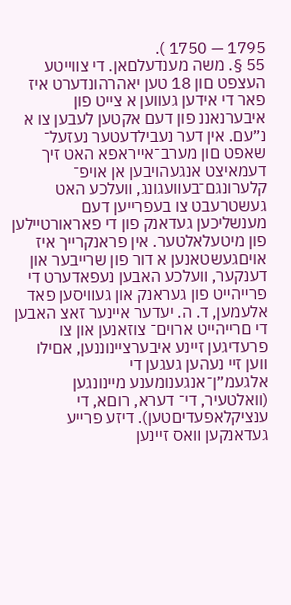1795 — 1750 ).
55 §. משה מענדעלםאן. די צװײטע העצפט םון 18 טען יאהרהונדערט איז פאר די אידען געװען א צײט פון איבערנאננ פון דעם אקטען לעבען צו א נ״עם. אין דער נעבילדעטער נעזעל־ שאפט םון מערב־אײראפא האט זיך דעמאיצט אנגעהויבען אן אויפ־ קלערונגם־בעװעגונג, װעלכע האט געשטרעבט צו בעפרײען דעם מענשליכען געדאנק פון די פאראורטײלען פון מיטעלאלטער. אין פראנקרײך איז אויםגעשטאנען א דור פון שרײבער און דענקער, װעלכע האבען נעפאדערט די פרײהײט פון געראנק און געװיסען פאד אלעמען, ד. ה. יעדער אײנער זאצ האבען די םרײהײט ארוים־ צוזאנען און צו פרעדיגען זײנע איבערצײנוננען, אםילו װען זײ נעהען געגען די אלגעמ״ן־אנגענומענע מײנונגען (װאלטעיר, די־ דערא, רוםא, די ענציקלאפעדיםטען). דיזע פרײע געדאנקען װאס זיינען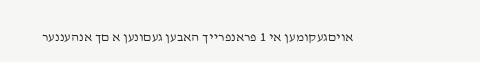אויםגעקומען אי 1 פראנפרײך האבען געםונען א םך אנהעננער